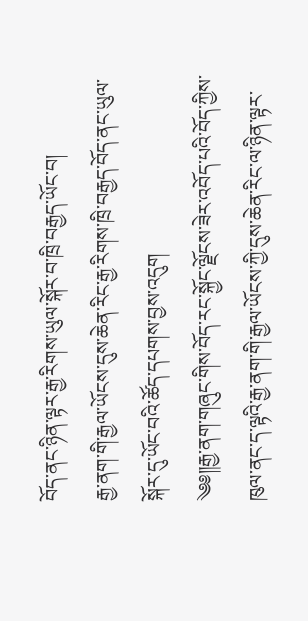བོད་ནང་ཉིན་ལྟར་རྒྱ་རིགས་ཡུལ་སྐོར་བ་ཁྲི་བརྒྱད་ཡོང་བ།
རྒྱ་ནག་གི་རྒྱལ་ཡོངས་དུས་ཆེན་རིང་རྒྱ་རིགས་ཁྲི་བརྒྱད་བོད་ནང་ཡུལ་སྐོར་དུ་ཡོང་བའི་ཚོད་དཔགས་བྱས་འདུག
༄༅༎རྒྱ་ནག་གཞུང་གིས་བོད་རང་སྐྱོང་ལྗོངས་ཟེར་འབོད་པའི་བོད་ཀྱིས་ཁུལ་ནང་ད་ལྟའི་རྒྱ་ནག་གི་རྒྱལ་ཡོངས་ཀྱི་དུས་ཆེན་རིང་ལ་ཉིན་ལྟར་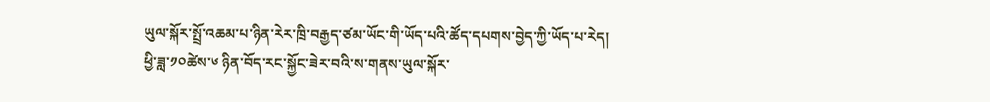ཡུལ་སྐོར་སྤྲོ་འཆམ་པ་ཉིན་རེར་ཁྲི་བརྒྱད་ཙམ་ཡོང་གི་ཡོད་པའི་ཚོད་དཔགས་བྱེད་ཀྱི་ཡོད་པ་རེད།
ཕྱི་ཟླ་༡༠ཚེས་༦ ཉིན་བོད་རང་སྐྱོང་ཟེར་བའི་ས་གནས་ཡུལ་སྐོར་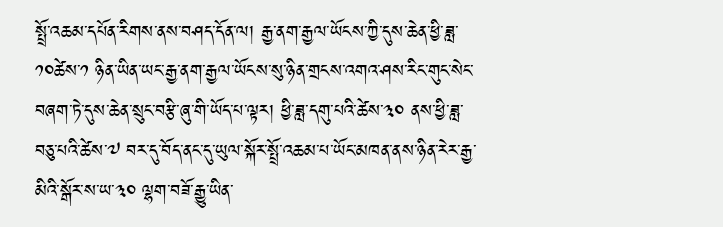སྤྲོ་འཆམ་དཔོན་རིགས་ནས་བཤད་དོན་ལ། རྒྱ་ནག་རྒྱལ་ཡོངས་ཀྱི་དུས་ཆེན་ཕྱི་ཟླ་༡༠ཚེས་༡ ཉིན་ཡིན་ཡང་རྒྱ་ནག་རྒྱལ་ཡོངས་སུ་ཉིན་གྲངས་འགའ་ཤས་རིང་གུང་སེང་བཞག་ཏེ་དུས་ཆེན་སྲུང་བརྩི་ཞུ་གི་ཡོད་པ་ལྟར། ཕྱི་ཟླ་དགུ་པའི་ཚེས་༣༠ ནས་ཕྱི་ཟླ་བཅུ་པའི་ཚེས་༧ བར་དུ་བོད་ནང་དུ་ཡུལ་སྐོར་སྤྲོ་འཆམ་པ་ཡོང་མཁན་ནས་ཉིན་རེར་རྒྱ་མིའི་སྒོར་ས་ཡ་༣༠ ལྷག་བཟོ་རྒྱུ་ཡིན་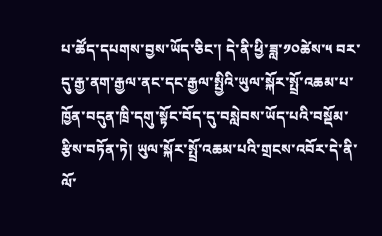པ་ཚོད་དཔགས་བྱས་ཡོད་ཅིང་། དེ་ནི་ཕྱི་ཟླ་༡༠ཚེས་༥ བར་དུ་རྒྱ་ནག་རྒྱལ་ནང་དང་རྒྱལ་སྤྱིའི་ཡུལ་སྐོར་སྤྲོ་འཆམ་པ་ཁྱོན་བདུན་ཁྲི་དགུ་སྟོང་བོད་དུ་བསླེབས་ཡོད་པའི་བསྡོམ་རྩིས་བཏོན་ཏེ། ཡུལ་སྐོར་སྤྲོ་འཆམ་པའི་གྲངས་འབོར་དེ་ནི་ལོ་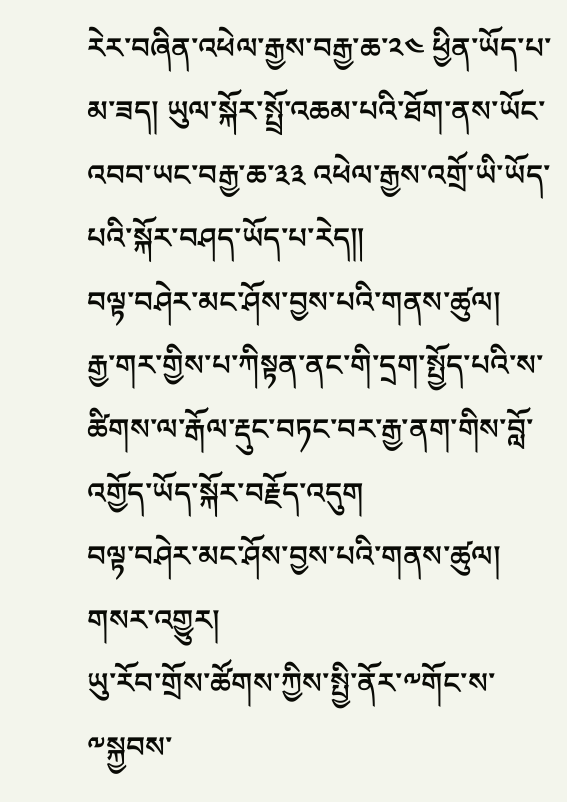རེར་བཞིན་འཕེལ་རྒྱས་བརྒྱ་ཆ་༢༤ ཕྱིན་ཡོད་པ་མ་ཟད། ཡུལ་སྐོར་སྤྲོ་འཆམ་པའི་ཐོག་ནས་ཡོང་འབབ་ཡང་བརྒྱ་ཆ་༣༣ འཕེལ་རྒྱས་འགྲོ་ཡི་ཡོད་པའི་སྐོར་བཤད་ཡོད་པ་རེད༎
བལྟ་བཤེར་མང་ཤོས་བྱས་པའི་གནས་ཚུལ།
རྒྱ་གར་གྱིས་པ་ཀིསྟན་ནང་གི་དྲག་སྤྱོད་པའི་ས་ཚིགས་ལ་རྒོལ་རྡུང་བཏང་བར་རྒྱ་ནག་གིས་བློ་འགྱོད་ཡོད་སྐོར་བརྗོད་འདུག
བལྟ་བཤེར་མང་ཤོས་བྱས་པའི་གནས་ཚུལ།
གསར་འགྱུར།
ཡུ་རོབ་གྲོས་ཚོགས་ཀྱིས་སྤྱི་ནོར་༸གོང་ས་༸སྐྱབས་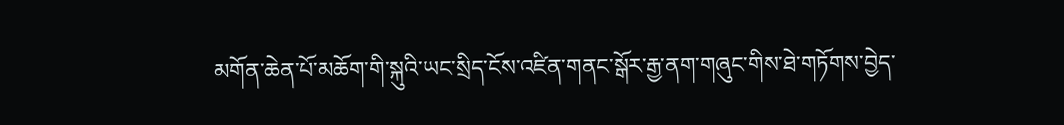མགོན་ཆེན་པོ་མཆོག་གི་སྐུའི་ཡང་སྲིད་ངོས་འཛིན་གནང་སྒོར་རྒྱ་ནག་གཞུང་གིས་ཐེ་གཏོགས་བྱེད་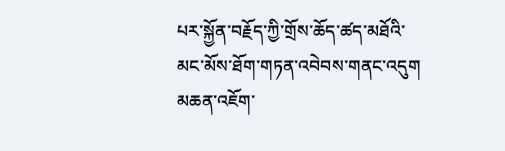པར་སྐྱོན་བརྗོད་ཀྱི་གྲོས་ཆོད་ཚད་མཐོའི་མང་མོས་ཐོག་གཏན་འབེབས་གནང་འདུག
མཆན་འཇོག་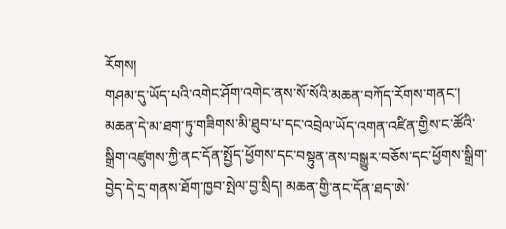རོགས།
གཤམ་དུ་ཡོད་པའི་འགེང་ཤོག་འགེང་ནས་སོ་སོའི་མཆན་བཀོད་རོགས་གནང་། མཆན་དེ་མ་ཐག་ཏུ་གཟིགས་མི་ཐུབ་པ་དང་འབྲེལ་ཡོད་འགན་འཛིན་གྱིས་ང་ཚོའི་སྒྲིག་འཛུགས་ཀྱི་ནང་དོན་སྤྱོད་ཕྱོགས་དང་བསྟུན་ནས་བསྒྱུར་བཅོས་དང་ཕྱོགས་སྒྲིག་བྱེད་དེ་དྲ་གནས་ཐོག་ཁྱབ་སྤེལ་བྱ་སྲིད། མཆན་གྱི་ནང་དོན་ཐད་ཨེ་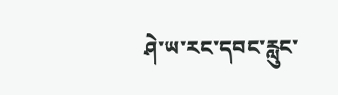ཤེ་ཡ་རང་དབང་རླུང་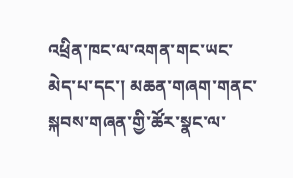འཕྲིན་ཁང་ལ་འགན་གང་ཡང་མེད་པ་དང་། མཆན་གཞག་གནང་སྐབས་གཞན་གྱི་ཚོར་སྣང་ལ་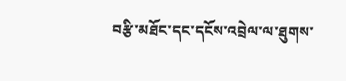བརྩི་མཐོང་དང་དངོས་འབྲེལ་ལ་ཐུགས་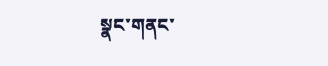སྣང་གནང་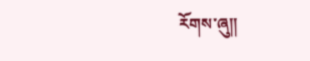རོགས་ཞུ༎